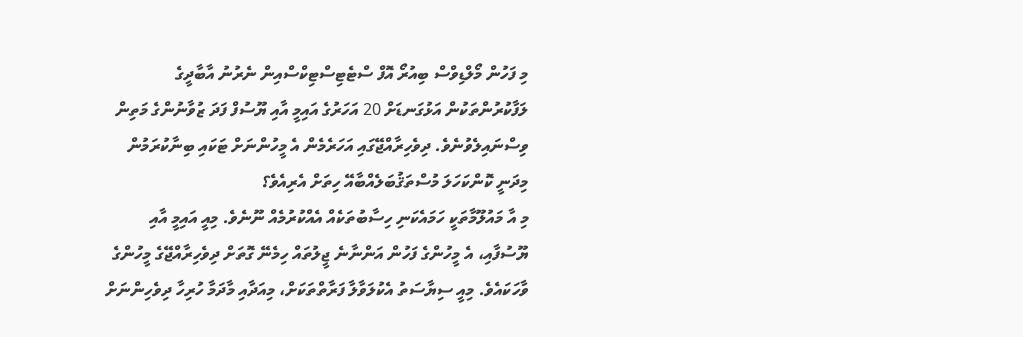މި ފަހުން މޯލްޑިވްސް ބިއުރޯ އޮފް ސްޓެޓިސްޓިކްސްއިން ނެރުނު އާބާދީގެ ލަފާކުރުންތަކުން އަޅުގަނޑަށް 20 އަހަރުގެ އައިމީ އާއި ޔޫސުފް ފަދަ ޒުވާނުންގެ މަތިން ވިސްނައިލެވުނެވެ. ދިވެހިރާއްޖޭގައި އަހަރެމެން އެ މީހުންނަށް ޓަކައި ބިނާކުރަމުން މިދަނީ ކޮންކަހަލަ މުސްތަޤުބަލެއްބާއޭ ހިތަށް އެރިއެވެ؟
މި އާ މައުލޫމާތަކީ ހަމައެކަނި ހިސާބުތަކެއް އެއްކުރުމެއް ނޫނެވެ. މިއީ އައިމީ އާއި ޔޫސުފާއި، އެ މީހުންގެ ފަހުން އަންނާނެ ޖީލުތައް ހިމެނޭ ގޮތަށް ދިވެހިރާއްޖޭގެ މީހުންގެ ވާހަކައެވެ. މިއީ ސިޔާސަތު އެކުލަވާލާ ފަރާތްތަކަށް، މިއަދާއި މާދަމާ ހުރިހާ ދިވެހިންނަށް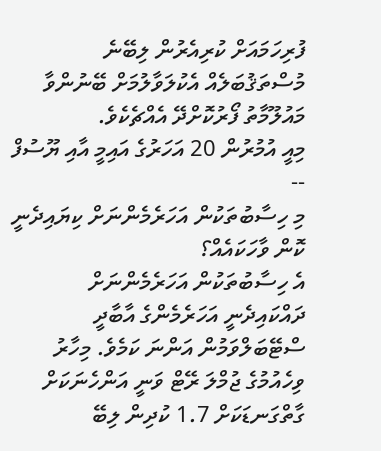ފުރިހަމައަށް ކުރިއެރުން ލިބޭނެ މުސްތަޤުބަލެއް އެކުލަވާލުމަށް ބޭނުންވާ މައުލޫމާތު ފޯރުކޮށްދޭ އެއްޗެކެވެ.
މިއީ އުމުރުން 20 އަހަރުގެ އައިމީ އާއި ޔޫސުފް --
މި ހިސާބުތަކުން އަހަރެމެންނަށް ކިޔައިދެނީ ކޮން ވާހަކައެއް؟
އެ ހިސާބުތަކުން އަހަރެމެންނަށް ދައްކައިދެނީ އަހަރެމެންގެ އާބާދީ ސްޓޭބަލްވަމުން އަންނަ ކަމެވެ. މިހާރު ވިހެއުމުގެ ޖުމްލަ ރޭޓް ވަނީ އަންހެނަކަށް ގާތްގަނޑަކަށް 1.7 ކުދިން ލިބޭ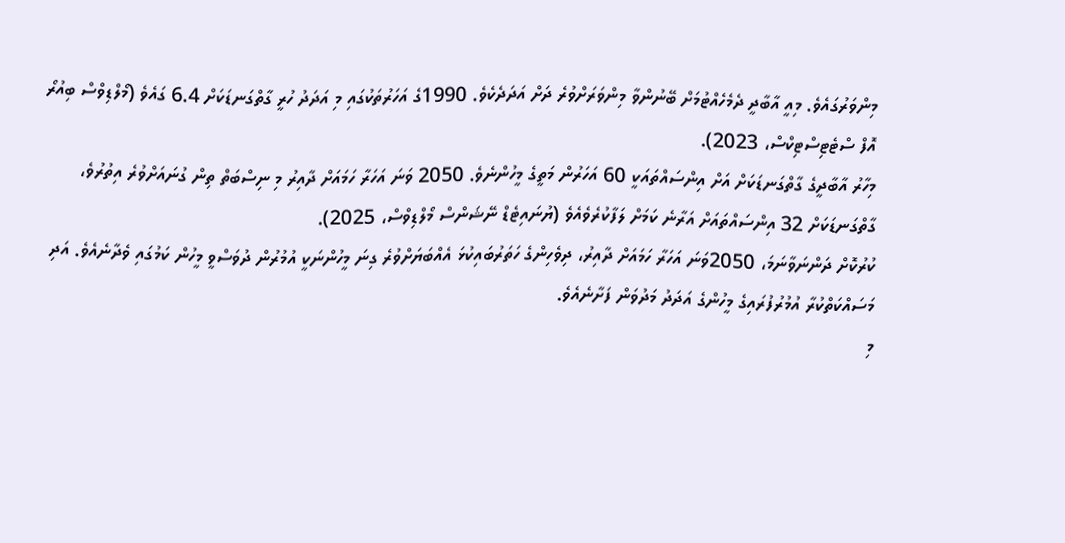މިންވަރުގައެވެ. މިއީ އާބާދީ ދެމެހެއްޓުމަށް ބޭނުންވާ މިންވަރަށްވުރެ ދަށް އަދަދެކެވެ. 1990ގެ އަހަރުތަކުގައި މި އަދަދު ހުރީ ގާތްގަނޑަކަށް 6.4 ގައެވެ (މޯލްޑިވްސް ބިއުރޯ އޮފް ސްޓެޓިސްޓިކްސް، 2023).
މިހާރު އާބާދީގެ ގާތްގަނޑަކަށް އަށް އިންސައްތައަކީ 60 އަހަރުން މަތީގެ މީހުންނެވެ. 2050 ވަނަ އަހަރާ ހަމައަށް ދާއިރު މި ނިސްބަތް ތިން ގުނައަށްވުރެ އިތުރުވެ، ގާތްގަނޑަކަށް 32 އިންސައްތައަށް އަރާނެ ކަމަށް ލަފާކުރެވެއެވެ (ޔުނައިޓެޑް ނޭޝަންސް މޯލްޑިވްސް، 2025).
ކުރުކޮށް ދަންނަވާނަމަ، 2050ވަނަ އަހަރާ ހަމައަށް ދާއިރު، ދިވެހިންގެ ހަތަރުބައިކުޅަ އެއްބަޔަށްވުރެ ގިނަ މީހުންނަކީ އުމުރުން ދުވަސްވީ މީހުން ކަމުގައި ވެދާނެއެވެ. އަދި މަސައްކަތްކުރާ އުމުރުފުރައިގެ މީހުންގެ އަދަދު މަދުވަން ފަށާނެއެވެ.
މި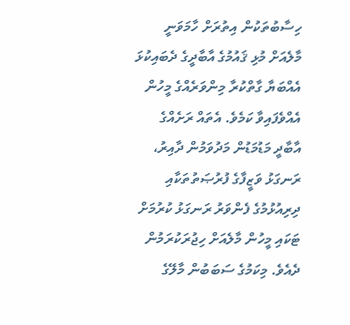ހިސާބުތަކުން އިތުރަށް ހާމަވަނީ މާލެއަށް މުޅި ޤައުމުގެ އާބާދީގެ ދެބައިކުޅަ އެއްބަޔާ ގާތްކުރާ މިންވަރެއްގެ މީހުން އެއްވެފައިވާ ކަމެވެ. އެތައް ރަށެއްގެ އާބާދީ މަޑުމަޑުން މަދުވަމުން ދާއިރު، ރަނގަޅު ވަޒީފާގެ ފުރުޞަތުތަކާއި ދިރިއުޅުމުގެ ފެންވަރު ރަނގަޅު ކުރުމަށް ޓަކައި މީހުން މާލެއަށް ހިޖުރަކުރަމުން ދެއެވެ. މިކަމުގެ ސަބަބުން މާލޭގެ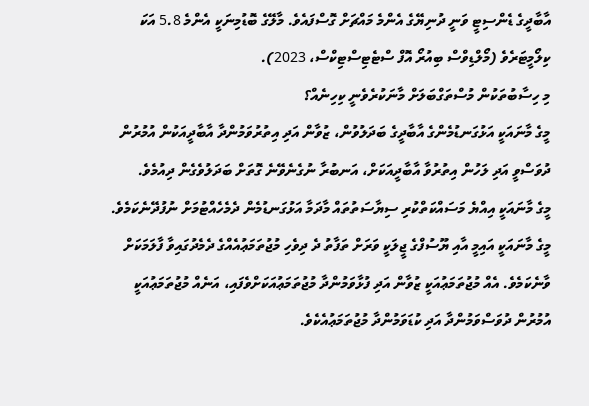އާބާދީގެ ޑެންސިޓީ ވަނީ ދުނިޔޭގެ އެންމެ މައްޗަށް ގޮސްފައެވެ. މާލޭގެ ބޮޑުމިނަކީ އެންމެ 5.8 އަކަ ކިލޯމީޓަރެވެ (މޯލްޑިވްސް ބިއުރޯ އޮފް ސްޓެޓިސްޓިކްސް، 2023).
މި ހިސާބުތަކުން މުސްތަގްބަލަށް މާނަކުރެވެނީ ކިހިނެއް؟
މީގެ މާނައަކީ އަޅުގަނޑުމެންގެ އާބާދީގެ ބަދަލުވުން، ޒުވާން އަދި އިތުރުވަމުންދާ އާބާދީއަކުން އުމުރުން ދުވަސްވީ އަދި ލަހުން އިތުރުވާ އާބާދީއަކަށް، އަނބުރާ ނުގެނެވޭނެ ގޮތަށް ބަދަލުވެގެން ދިއުމެވެ.
މީގެ މާނައަކީ އިއްޔެ މަސައްކަތްކުރި ސިޔާސަތުތައް މާދަމާ އަޅުގަނޑުމެން ދެމެހެއްޓުމަށް ނުފުދޭނެކަމެވެ. މީގެ މާނައަކީ އައިމީ އާއި ޔޫސުފްގެ ޖީލަކީ ވަރަށް ތަފާތު ދެ ދިވެހި މުޖުތަމަޢުއެއްގެ ދެމެދުގައިވާ ފާލަމަކަށް ވާނެކަމެވެ. އެއް މުޖުތަމަޢުއަކީ ޒުވާން އަދި ފުޅާވަމުންދާ މުޖުތަމަޢުއަކަށްވެފައި، އަނެއް މުޖުތަމަޢުއަކީ އުމުރުން ދުވަސްވަމުންދާ އަދި ކުޑަވަމުންދާ މުޖުތަމަޢުއެކެވެ.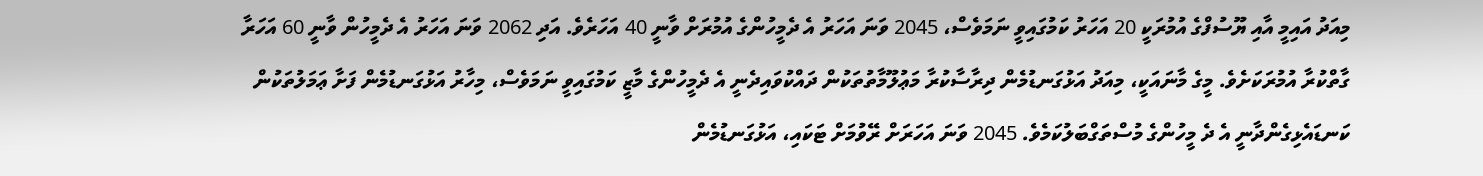މިއަދު އައިމީ އާއި ޔޫސުފްގެ އުމުރަކީ 20 އަހަރު ކަމުގައިވީ ނަމަވެސް، 2045 ވަނަ އަހަރު އެ ދެމީހުންގެ އުމުރަށް ވާނީ 40 އަހަރެވެ. އަދި 2062 ވަނަ އަހަރު އެ ދެމީހުން ވާނީ 60 އަހަރާ ގާތްކުރާ އުމުރަކަށެވެ. މީގެ މާނައަކީ، މިއަދު އަޅުގަނޑުމެން ދިރާސާކުރާ މަޢުލޫމާތުތަކުން ދައްކުވައިދެނީ އެ ދެމީހުންގެ މާޒީ ކަމުގައިވީ ނަމަވެސް، މިހާރު އަޅުގަނޑުމެން ފަށާ ޢަމަލުތަކުން ކަނޑައެޅިގެންދާނީ އެ ދެ މީހުންގެ މުސްތަގްބަލުކަމެވެ. 2045 ވަނަ އަހަރަށް ރޭވުމަށް ޓަކައި، އަޅުގަނޑުމެން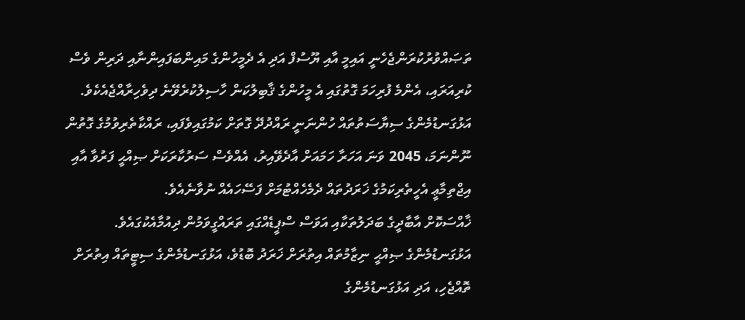ތަޞައްވުރުކުރަންޖެހެނީ އައިމީ އާއި ޔޫސުފް އަދި އެ ދެމީހުންގެ މައިންބަފައިންނާއި ދަރިން ވެސް ކުރިއަރައި، އެންމެ ފުރިހަމަ ގޮތުގައި އެ މީހުންގެ ޤާބިލުކަން ހާސިލުކުރެވޭނެ ދިވެހިރާއްޖެއެކެވެ.
އަޅުގަނޑުމެންގެ ސިޔާސަތުތައް ހުންނަނީ ރައްދުދޭ ގޮތަށް ކަމުގައިވެފައި، ރައްކާތެރިވުމުގެ ގޮތުން ނޫންނަމަ، 2045 ވަނަ އަހަރާ ހަމައަށް އާދެވޭއިރު، އެއްވެސް ސަރުކާރަކަށް ޞިއްޙީ ފަރުވާ އާއި އިޖްތިމާޢީ އެހީތެރިކަމުގެ ޚަރަދުތައް ދެމެހެއްޓުމަށް ފަސޭހައެއް ނުވާނެއެވެ.
ޚާއްސަކޮށް އާބާދީގެ ބަދަލުތަކާއި އަވަސް ސްޕީޑެއްގައި ތަރައްގީވަމުން ދިއުމާއެކުގައެވެ. އަޅުގަނޑުމެންގެ ޞިއްޙީ ނިޒާމުތައް އިތުރަށް ޚަރަދު ބޮޑުވެ، އަޅުގަނޑުމެންގެ ސިޓީތައް އިތުރަށް ތޮއްޖެހި، އަދި އަޅުގަނޑުމެންގެ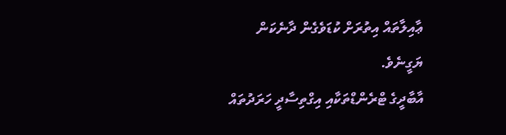ޢާއިލާތައް އިތުރަށް ކުޑަވެގެން ދާނެކަން ޔަގީނެވެ.
އާބާދީގެ ޓްރެންޑްތަކާއި އިގްތިސާދީ ހަރަދުތައް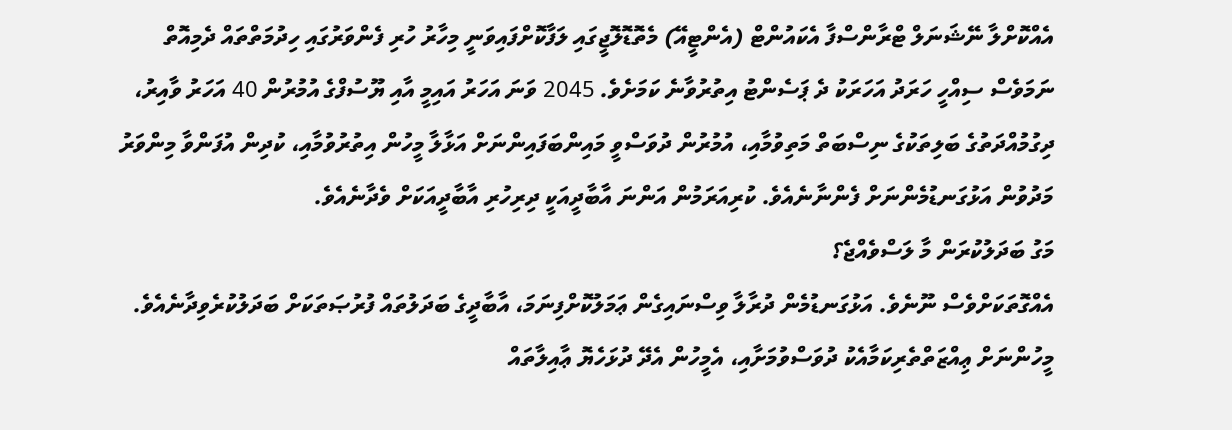އެއްކޮށްލާ ނޭޝަނަލް ޓްރާންސްފާ އެކައުންޓް (އެންޓީއޭ) މެތޮޑޮލޮޖީގައި ލަފާކޮށްފައިވަނީ މިހާރު ހުރި ފެންވަރުގައި ހިދުމަތްތައް ދެމިއޮތް ނަމަވެސް ސިއްހީ ހަރަދު އަހަރަކު ދެ ޕަސެންޓު އިތުރުވާނެ ކަމަށެވެ. 2045 ވަނަ އަހަރު އައިމީ އާއި ޔޫސުފްގެ އުމުރުން 40 އަހަރު ވާއިރު، ދިގުމުއްދަތުގެ ބަލިތަކުގެ ނިސްބަތް މަތިވުމާއި، އުމުރުން ދުވަސްވީ މައިންބަފައިންނަށް އަޅާލާ މީހުން އިތުރުވުމާއި، ކުދިން އުފަންވާ މިންވަރު މަދުވުން އަޅުގަނޑުމެންނަށް ފެންނާނެއެވެ. ކުރިއަރަމުން އަންނަ އާބާދީއަކީ ދިރިހުރި އާބާދީއަކަށް ވެދާނެއެވެ.
މަގު ބަދަލުކުރަން މާ ލަސްވެއްޖެ؟
އެއްގޮތަކަށްވެސް ނޫނެވެ. އަޅުގަނޑުމެން ދުރާލާ ވިސްނައިގެން ޢަމަލުކޮށްފިނަމަ، އާބާދީގެ ބަދަލުތައް ފުރުޞަތަކަށް ބަދަލުކުރެވިދާނެއެވެ. މީހުންނަށް ޢިއްޒަތްތެރިކަމާއެކު ދުވަސްވުމަށާއި، އެމީހުން އެދޭ ދުޅަހެޔޮ ޢާއިލާތައް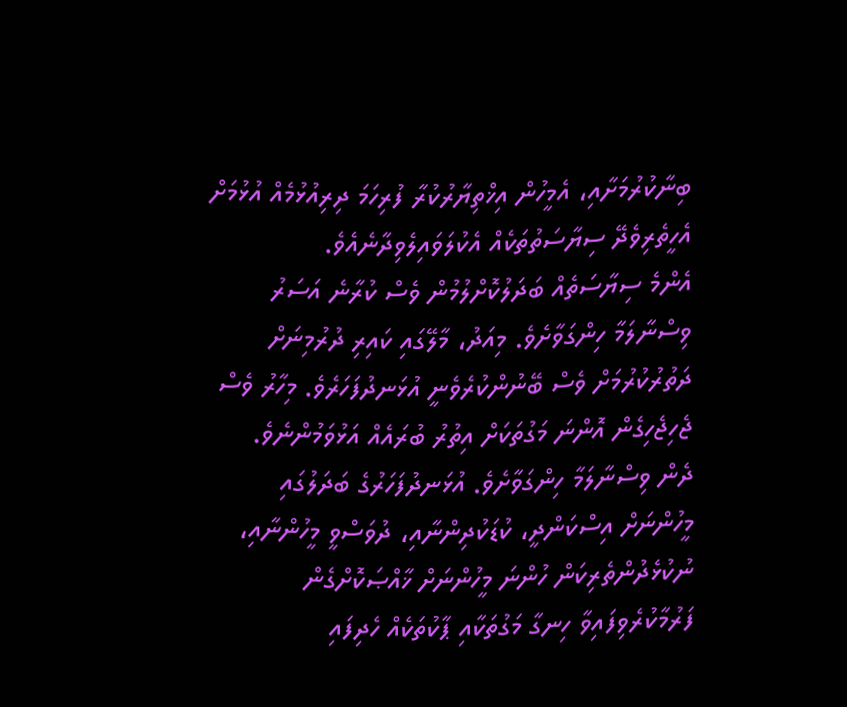ބިނާކުރުމަށާއި، އެމީހުން އިޚްތިޔާރުކުރާ ފުރިހަމަ ދިރިއުޅުމެއް އުޅުމަށް އެހީތެރިވެދޭ ސިޔާސަތުތަކެއް އެކުލަވައިލެވިދާނެއެވެ.
އެންމެ ސިޔާސަތެއް ބަދަލުކޮށްލުމުން ވެސް ކުރާނެ އަސަރު ވިސްނާލަމާ ހިންގަވާށެވެ. މިއަދު، މާލޭގައި ކައިރި ދުރުމިނަށް ދަތުރުކުރުމަށް ވެސް ބޭނުންކުރެވެނީ އުޅަނދުފަހަރެވެ. މިހާރު ވެސް ޖެހިޖެހިގެން އޮންނަ މަގުތަކަށް އިތުރު ބުރައެއް އަޅުވަމުންނެވެ.
ދެން ވިސްނާލަމާ ހިންގަވާށެވެ. އުޅަނދުފަހަރުގެ ބަދަލުގައި މީހުންނަށް އިސްކަންދީ، ކުޑަކުދިންނާއި، ދުވަސްވީ މީހުންނާއި، ނުކުޅެދުންތެރިކަން ހުންނަ މީހުންނަށް ޚާއްޞަކޮށްގެން ފަރުމާކުރެވިފައިވާ ހިނގާ މަގުތަކާއި ޕާކުތަކެއް ހެދިފައި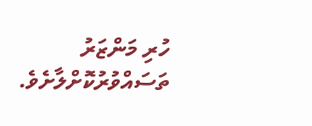ހުރި މަންޒަރު ތަސައްވުރުކޮށްލާށެވެ.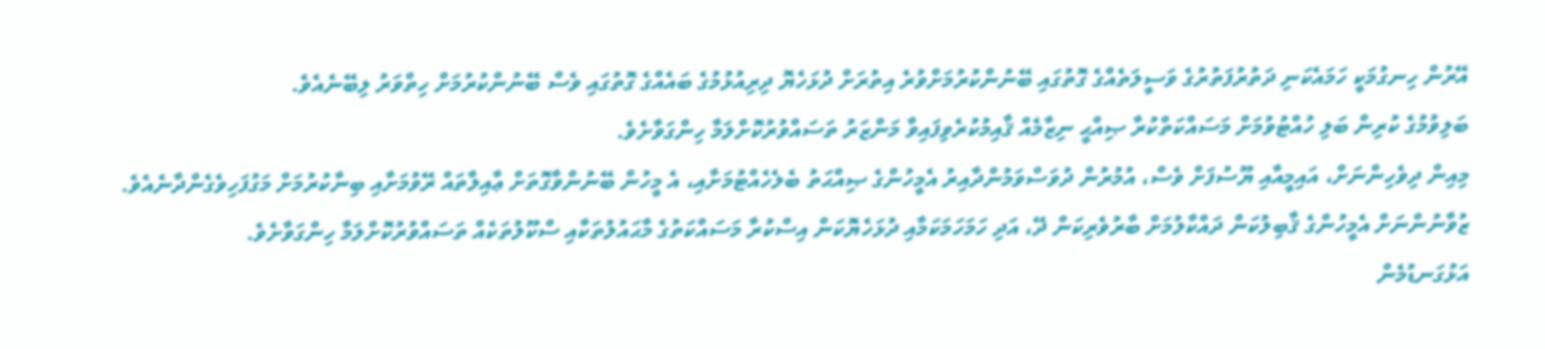އޭރުން ހިނގުމަކީ ހަމައެކަނި ދަތުރުފަތުރުގެ ވަސީލަތެއްގެ ގޮތުގައި ބޭނުންކުރުމަށްވުރެ އިތުރަށް ދުޅަހެޔޮ ދިރިއުޅުމުގެ ބައެއްގެ ގޮތުގައި ވެސް ބޭނުންކުރުމަށް ހިތްވަރު ލިބޭނެއެވެ.
ބަލިވުމުގެ ކުރިން ބަލި ހުއްޓުވުމަށް މަސައްކަތްކުރާ ޞިއްޙީ ނިޒާމެއް ޤާއިމުކުރެވިފައިވާ މަންޒަރު ތަސައްވުރުކޮށްލަމާ ހިންގަވާށެވެ.
މިއިން ދިވެހިންނަށް، އައިމީއާއި ޔޫސުފަށް ވެސް، އުމުރުން ދުވަސްވަމުންދާއިރު އެމީހުންގެ ޞިއްޙަތު ބެލެހެއްޓުމަށާއި، އެ މީހުން ބޭނުންވާގޮތަށް ޢާއިލާތައް ރޭވުމަށާއި ބިނާކުރުމަށް މަގުފަހިވެގެންދާނެއެވެ.
ޒުވާނުންނަށް އެމީހުންގެ ޤާބިލުކަން ދައްކާލުމަށް ބާރުވެރިކަން ދޭ، އަދި ހަމަހަމަކަމާއި ދުޅަހެޔޮކަން އިސްކުރާ މަސައްކަތުގެ މާޙައުލުތަކާއި ސްކޫލުތަކެއް ތަސައްވުރުކޮށްލަމާ ހިންގަވާށެވެ.
އަޅުގަނޑުމެން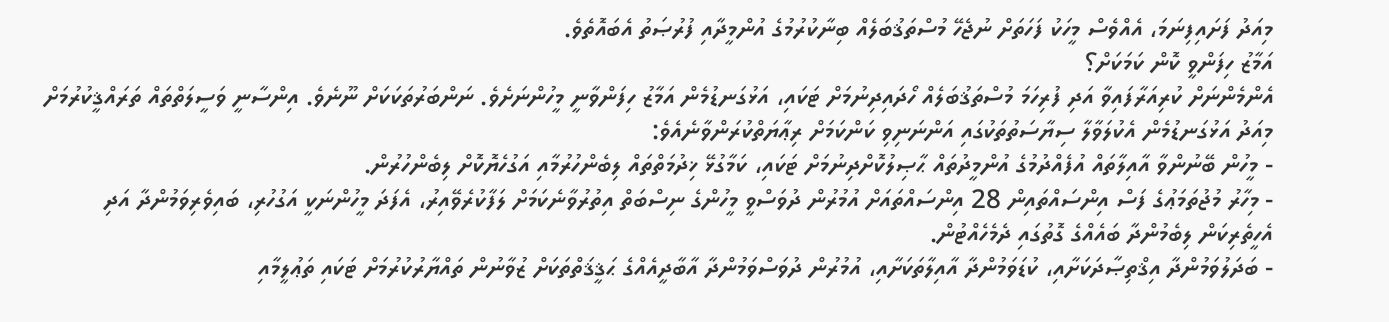މިއަދު ފަށައިފިނަމަ، އެއްވެސް މީހަކު ފަހަތަށް ނުޖެހޭ މުސްތަޤުބަލެއް ބިނާކުރުމުގެ އުންމީދާއި ފުރުޞަތު އެބައޮތެވެ.
އަމާޒު ހިފަންވީ ކޮން ކަމަކަށް؟
އެންމެންނަށް ކުރިއަރާފައިވާ އަދި ފުރިހަމަ މުސްތަޤުބަލެއް ހޯދައިދިނުމަށް ޓަކައި، އަޅުގަނޑުމެން އަމާޒު ހިފަންވާނީ މީހުންނަށެވެ. ނަންބަރުތަކަކަށް ނޫނެވެ. އިންސާނީ ވަސީލަތްތައް ތަރައްޤީކުރުމަށް މިއަދު އަޅުގަނޑުމެން އެކުލަވާލާ ސިޔާސަތުތަކުގައި އަންނަނިވި ކަންކަމަށް ރިޢާޔަތްކުރަންވާނެއެވެ:
- މީހުން ބޭނުންވާ އާއިލާތައް އުފެއްދުމުގެ އުންމީދުތައް ޙާޞިލުކޮށްދިނުމަށް ޓަކައި، ކަމާގުޅޭ ޚިދުމަތްތައް ލިބެންހުރުމާއި އަގުހެޔޮކޮށް ލިބެންހުރުން.
- މިހާރު މުޖުތަމަޢުގެ ފަސް އިންސައްތައިން 28 އިންސައްތައަށް އުމުރުން ދުވަސްވީ މީހުންގެ ނިސްބަތް އިތުރުވާނެކަމަށް ލަފާކުރެވޭއިރު، އެފަދަ މީހުންނަކީ އަގުހުރި، ބައިވެރިވަމުންދާ އަދި އެހީތެރިކަން ލިބެމުންދާ ބައެއްގެ ގޮތުގައި ދެމެހެއްޓުން.
- ބަދަލުވަމުންދާ އިޤްތިޞާދަކަށާއި، ކުޑަވަމުންދާ އާއިލާތަކަށާއި، އުމުރުން ދުވަސްވަމުންދާ އާބާދީއެއްގެ ޙަޤީޤަތްތަކަށް ޒުވާނުން ތައްޔާރުކުރުމަށް ޓަކައި ތަޢުލީމާއި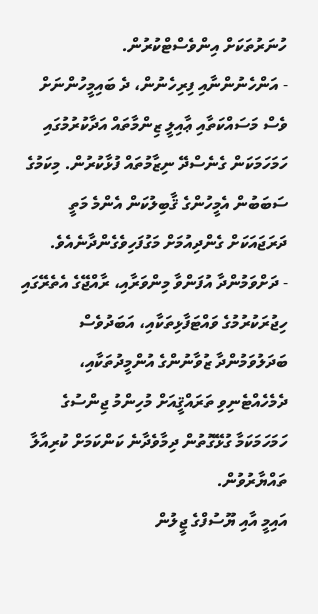ހުނަރުތަކަށް އިންވެސްޓްކުރުން.
- އަންހެނުންނާއި ފިރިހެނުން، ދެ ބައިމީހުންނަށް ވެސް މަސައްކަތާއި ޢާއިލީ ޒިންމާތައް އަދާކުރުމުގައި ހަމަހަމަކަން ގެނެސްދޭ ނިޒާމުތައް ފުޅާކުރުން. މިކަމުގެ ސަބަބުން އެމީހުންގެ ޤާބިލުކަން އެންމެ މަތީ ދަރަޖައަކަށް ގެންދިއުމަށް މަގުފަހިވެގެންދާނެއެވެ.
- ދަށްވަމުންދާ އުފަންވާ މިންވަރާއި، ރާއްޖޭގެ އެތެރޭގައި ހިޖުރަކުރުމުގެ ވައްޓަފާޅިތަކާއި، އަބަދުވެސް ބަދަލުވަމުންދާ ޒުވާނުންގެ އުންމީދުތަކާއި، ދެމެހެއްޓެނިވި ތަރައްޤީއަށް މުހިންމު ޖިންސުގެ ހަމަހަމަކަމާ ގުޅޭގޮތުން ދިމާވެދާނެ ކަންކަމަށް ކުރިއާލާ ތައްޔާރުވުން.
އައިމީ އާއި ޔޫސުފްގެ ޖީލުން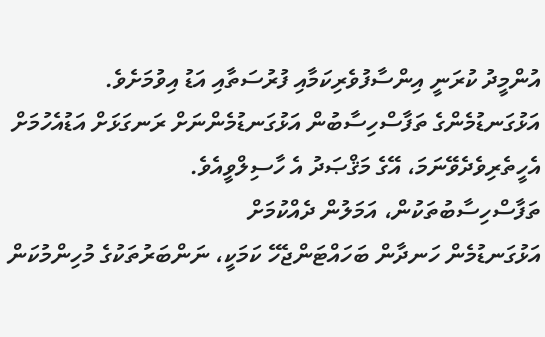އުންމީދު ކުރަނީ އިންސާފުވެރިކަމާއި ފުރުސަތާއި އަޑު އިވުމަށެވެ. އަޅުގަނޑުމެންގެ ތަފާސްހިސާބުން އަޅުގަނޑުމެންނަށް ރަނގަޅަށް އަޑުއެހުމަށް އެހީތެރިވެދެވޭނަމަ، އޭގެ މަޤްޞަދު އެ ހާސިލްވީއެވެ.
ތަފާސްހިސާބުތަކުން، އަމަލުން ދެއްކުމަށް
އަޅުގަނޑުމެން ހަނދާން ބަހައްޓަންޖެހޭ ކަމަކީ، ނަންބަރުތަކުގެ މުހިންމުކަން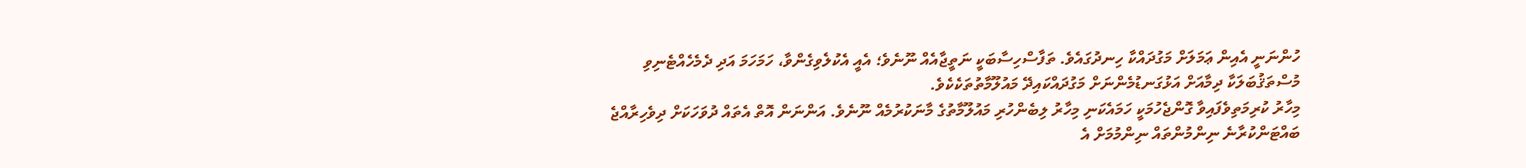ހުންނަނީ އެއިން ޢަމަލަށް މަގުދައްކާ ހިނދުގައެވެ. ތަފާސްހިސާބަކީ ނަތީޖާއެއް ނޫނެވެ؛ އެއީ އެކުލެވިގެންވާ، ހަމަހަމަ އަދި ދެމެހެއްޓެނިވި މުސްތަޤުބަލަކާ ދިމާއަށް އަޅުގަނޑުމެންނަށް މަގުދައްކައިދޭ މައުލޫމާތުތަކެކެވެ.
މިހާރު ކުރިމަތިވެފައިވާ ގޮންޖެހުމަކީ ހަމައެކަނި މިހާރު ލިބެންހުރި މައުލޫމާތުގެ މާނަކުރުމެއް ނޫނެވެ. އަންނަން އޮތް އެތައް ދުވަހަކަށް ދިވެހިރާއްޖެ ބައްޓަންކުރާނެ ނިންމުންތައް ނިންމުމަށް އެ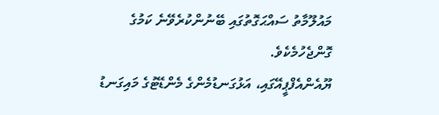މައުލޫމާތު ސައްޙަގޮތުގައި ބޭނުންކުރެވޭނެ ކަމުގެ ގޮންޖެހުމެކެވެ.
ޔޫއެންއެފްޕީއޭގައި، އަޅުގަނޑުމެންގެ މެންޑޭޓުގެ މައިގަނޑު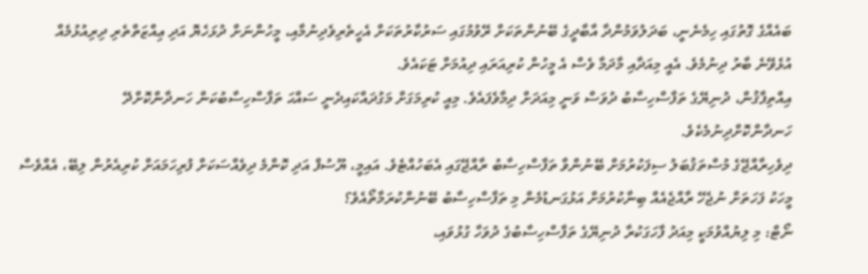ބައެއްގެ ގޮތުގައި ހިމެނެނީ، ބަދަލުވަމުންދާ އާބާދީގެ ބޭނުންތަކަށް ރޭވުމުގައި ސަރުކާރުތަކަށް އެހީތެރިވެދިނުމާއި، މީހުންނަށް ދުޅަހެޔޮ އަދި ޢިއްޒަތްތެރި ދިރިއުޅުމެއް އުޅެވޭނެ ބާރު ދިނުމެވެ. އެއީ މިއަދާއި މާދަމާ ވެސް އެ މީހުން ކުރިއަރައި ދިއުމަށް ޓަކައެވެ.
އިއްތިފާޤުން، ދުނިޔޭގެ ތަފާސްހިސާބު ދުވަސް ވަނީ މިއަދަށް ދިމާވެފައެވެ. މިއީ ކުރިމަގަށް މަގުދައްކައިދެނީ ސައްޙަ ތަފާސްހިސާބުކަން ހަނދާންކޮށްދޭ ހަނދާންކޮށްދިނުމެކެވެ.
ދިވެހިރާއްޖޭގެ މުސްތަޤުބަލު ސިފަކުރުމަށް ބޭނުންވާ ތަފާސްހިސާބު ރާއްޖޭގައި އެބަހުއްޓެވެ. އައިމީ، ޔޫސުފް އަދި ކޮންމެ ދިވެއްސަކަށް ފުރިހަމައަށް ކުރިއެރުން ލިބޭ، އެއްވެސް މީހަކު ފަހަތަށް ނުޖެހޭ ރާއްޖެއެއް ބިނާކުރުމަށް އަޅުގަނޑުމެން މި ތަފާސްހިސާބު ބޭނުންކުރަމާތޯއެވެ؟
ނޯޓް: މި ލިޔުއްވުމަކީ މިއަދު ފާހަގަކުރާ ދުނިޔޭގެ ތަފާސްހިސާބުގެ ދުވަހާ ގުޅުވައި،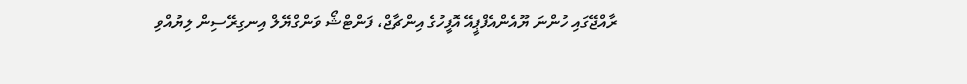ރާއްޖޭގައި ހުންނަ ޔޫއެންއެފްޕީއޭ އޮފީހުގެ އިންޗާޖް، ފަންޓްޝޯ ވަންގްޔޭލް އިނގިރޭސިން ލިޔުއްވި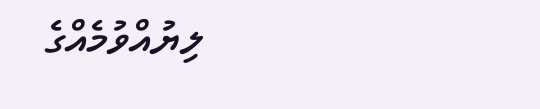ލިޔުއްވުމެއްގެ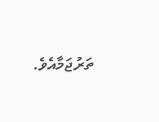ތަރުޖަމާއެވެ.